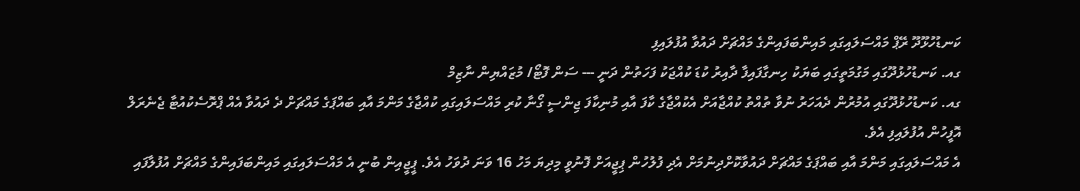ކަނޑުހުޅޫދޫ ރޭޕް މައްސަލައިގައި މައިންބަފައިންގެ މައްޗަށް ދައުވާ އުފުލައިފި
ގއ. ކަނޑުހުޅުދޫގައި މަގުމަތީގައި ބަޔަކު ހިނގާފައިފާ ދާއިރު ކުޑަ ކުއްޖަކު ފަހަތުން ދަނީ --- ސަން ފޮޓޯ/ މުޒައްޔިން ނާޒިމް
ގއ. ކަނޑުހުޅުދޫގައި އުމުރުން ދެއަހަރު ނުވާ ތުއްތު ކުއްޖާއަށް އެކުއްޖާގެ ކާފަ އާއި މުނިކާފަ ޖިންސީ ގޯނާ ކުރި މައްސަލައިގައި ކުއްޖާގެ މަންމަ އާއި ބައްޕަގެ މައްޗަށް ދެ ދައުވާ އެއް ޕްރޮސެކުއުޓާ ޖެނެރަލް އޮފީހުން އުފުލައިފި އެވެ.
އެ މައްސަލައިގައި މަންމަ އާއި ބައްޕަގެ މައްޗަށް ދައުވާކޮށްދިނުމަށް އެދި ފުލުހުން ޕިޖީއަށް ފޮނުވީ މިދިޔަ މަހު 16 ވަނަ ދުވަހު އެވެ. ޕީޖީއިން ބުނީ އެ މައްސަލައިގައި މައިންބަފައިންގެ މައްޗަށް އުފުލާފައި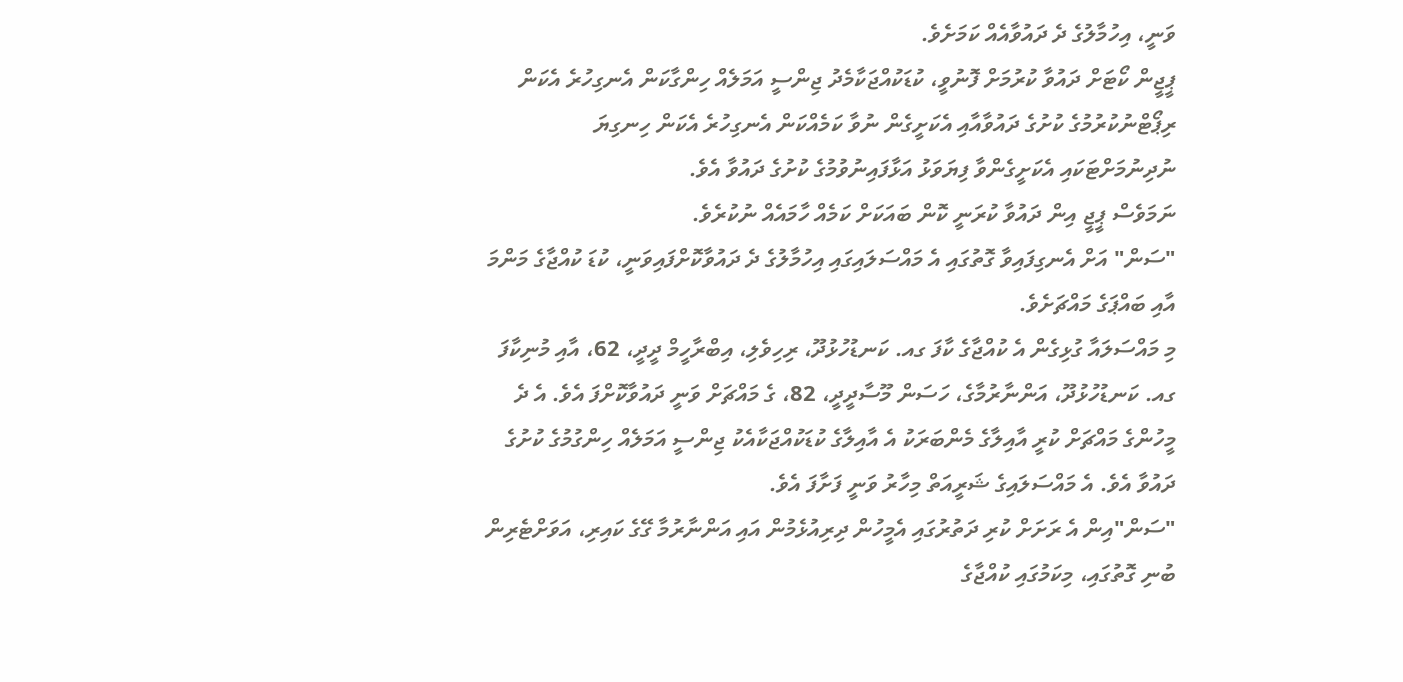ވަނީ، އިހުމާލުގެ ދެ ދައުވާއެއް ކަމަށެވެ.
ޕީޖީން ކޯޓަށް ދައުވާ ކުރުމަށް ފޮނުވީ، ކުޑަކުއްޖަކާމެދު ޖިންސީ އަމަލެއް ހިންގާކަން އެނގިހުރެ އެކަން ރިޕޯޓްނުކުރުމުގެ ކުށުގެ ދައުވާއާއި އެކަށީގެން ނުވާ ކަމެއްކަން އެނގިހުރެ އެކަން ހިނގިޔަ ނުދިނުމަށްޓަކައި އެކަށީގެންވާ ފިޔަވަޅު އަޅާފައިނުވުމުގެ ކުށުގެ ދައުވާ އެވެ.
ނަމަވެސް ޕީޖީ އިން ދައުވާ ކުރަނީ ކޮން ބައަކަށް ކަމެއް ހާމައެއް ނުކުރެވެ.
"ސަން" އަށް އެނގިފައިވާ ގޮތުގައި އެ މައްސަލައިގައި އިހުމާލުގެ ދެ ދައުވާކޮށްފައިވަނީ، ކުޑަ ކުއްޖާގެ މަންމަ އާއި ބައްޕަގެ މައްޗަށެވެ.
މި މައްސަލައާ ގުޅިގެން އެ ކުއްޖާގެ ކާފަ ގއ. ކަނޑުހުޅުދޫ، ރިހިވެލި، އިބްރާހީމް ދީދީ، 62، އާއި މުނިކާފަ ގއ. ކަނޑުހުޅުދޫ، އަންނާރުމާގެ، ހަސަން މޫސާދީދީ، 82، ގެ މައްޗަށް ވަނީ ދައުވާކޮށްފަ އެވެ. އެ ދެ މީހުންގެ މައްޗަށް ކުރީ އާއިލާގެ މެންބަރަކު އެ އާއިލާގެ ކުޑަކުއްޖަކާއެކު ޖިންސީ އަމަލެއް ހިންގުމުގެ ކުށުގެ ދައުވާ އެވެ. އެ މައްސަލައިގެ ޝަރީއަތް މިހާރު ވަނީ ފަށާފަ އެވެ.
"ސަން"އިން އެ ރަށަށް ކުރި ދަތުރުގައި އެމީހުން ދިރިއުޅެމުން އައި އަންނާރުމާ ގޭގެ ކައިރި، އަވަށްޓެރިން ބުނި ގޮތުގައި، މިކަމުގައި ކުއްޖާގެ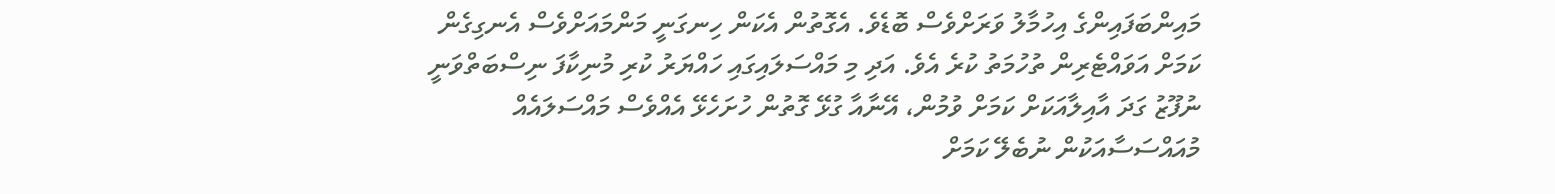މައިންބަފައިންގެ އިހުމާލު ވަރަށްވެސް ބޮޑެވެ. އެގޮތުން އެކަން ހިނގަނީ މަންމައަށްވެސް އެނގިގެން ކަމަށް އަވައްޓެރިން ތުހުމަތު ކުރެ އެވެ. އަދި މި މައްސަލައިގައި ހައްޔަރު ކުރި މުނިކާފަ ނިސްބަތްވަނީ ނުފޫޒު ގަދަ އާއިލާއަކަށް ކަމަށް ވުމުން، އޭނާއާ ގުޅޭ ގޮތުން ހުށަހެޅޭ އެއްވެސް މައްސަލައެއް މުއައްސަސާއަކުން ނުބެލޭ ކަމަށް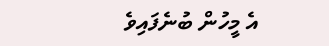އެ މީހުން ބުނެފައިވެ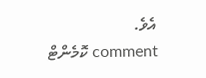އެވެ.
comment ކޮމެންޓް